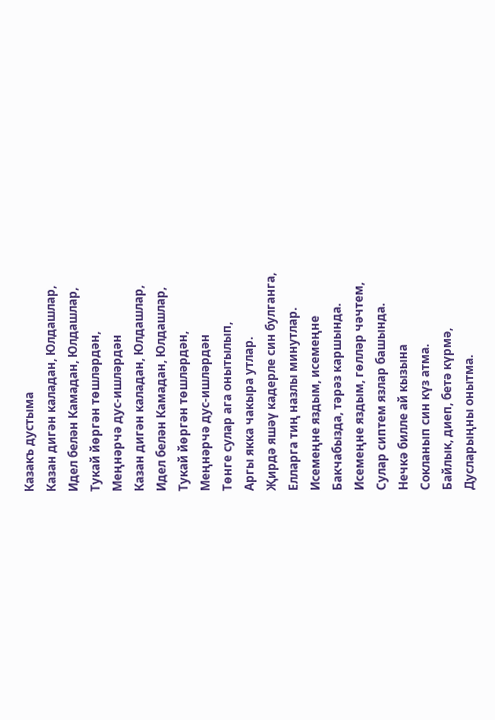Казакъ дустыма
Казан дигән каладан, Юлдашлар,
Идел белән Камадан, Юлдашлар,
Тукай йөргән төшләрдән,
Меңнәрчә дус-ишләрдән
Казан дигән каладан, Юлдашлар,
Идел белән Камадан, Юлдашлар,
Тукай йөргән төшләрдән,
Меңнәрчә дус-ишләрдән
Төнге сулар ага онытылып,
Аргы якка чакыра утлар.
Җирдә яшәү кадерле син булганга,
Елларга тиң назлы минутлар.
Исемеңне яздым, исемеңне
Бакчабызда, тәрәз каршында.
Исемеңне яздым, гөлләр чәчтем,
Сулар сиптем язлар башында.
Нечкә билле ай кызына
Сокланып син күз атма.
Байлык, диеп, бетә күрмә,
Дусларыңны онытма.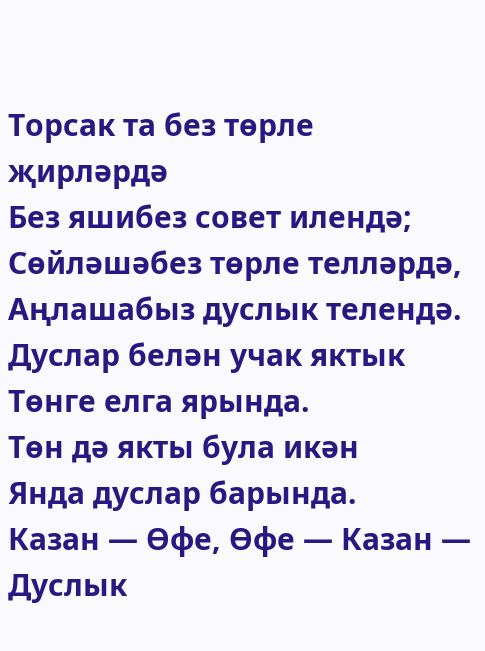Торсак та без төрле җирләрдә
Без яшибез совет илендә;
Сөйләшәбез төрле телләрдә,
Аңлашабыз дуслык телендә.
Дуслар белән учак яктык
Төнге елга ярында.
Төн дә якты була икән
Янда дуслар барында.
Казан — Өфе, Өфе — Казан —
Дуслык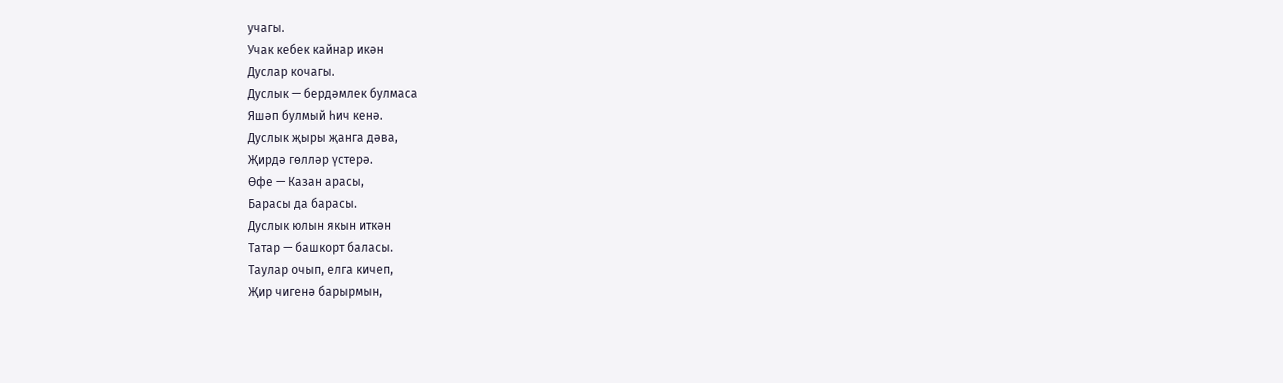учагы.
Учак кебек кайнар икән
Дуслар кочагы.
Дуслык — бердәмлек булмаса
Яшәп булмый һич кенә.
Дуслык җыры җанга дәва,
Җирдә гөлләр үстерә.
Өфе — Казан арасы,
Барасы да барасы.
Дуслык юлын якын иткән
Татар — башкорт баласы.
Таулар очып, елга кичеп,
Җир чигенә барырмын,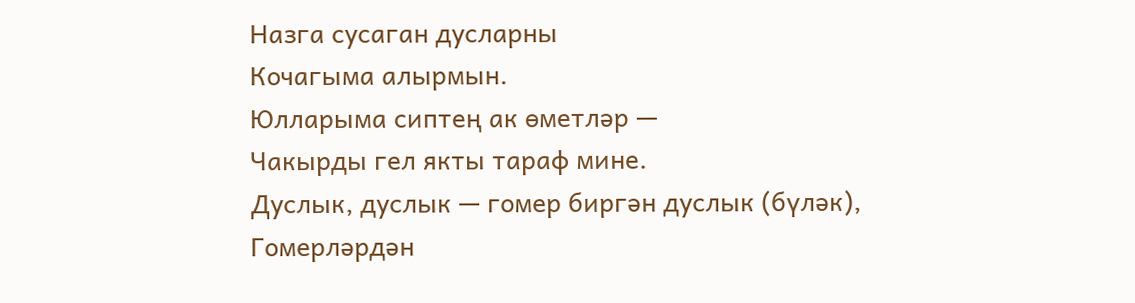Назга сусаган дусларны
Кочагыма алырмын.
Юлларыма сиптең ак өметләр —
Чакырды гел якты тараф мине.
Дуслык, дуслык — гомер биргән дуслык (бүләк),
Гомерләрдән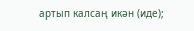артып калсаң икән (иде);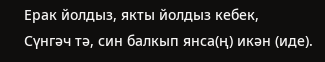Ерак йолдыз, якты йолдыз кебек,
Сүнгәч тә, син балкып янса(ң) икән (иде).